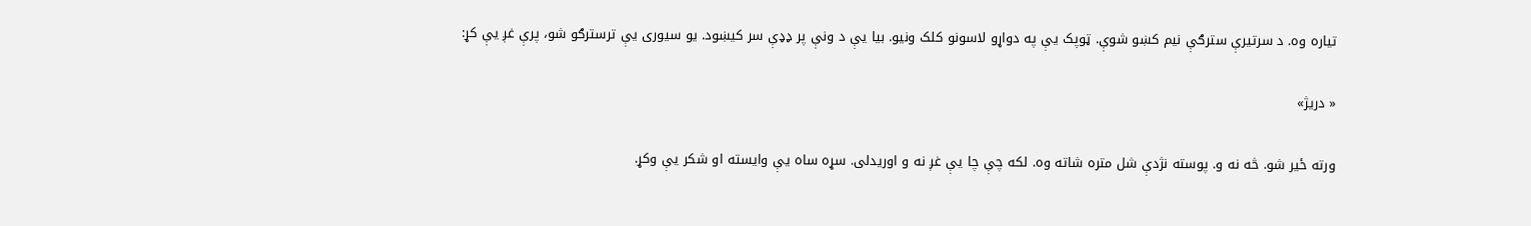تیاره وه. د سرتیرې سترګې نیم کښو شوې. ټوپک یې په دواړو لاسونو کلک ونیو. بیا یې د ونې پر ډډې سر کیښود. یو سیوری یې ترسترګو شو، پرې غږ یې کړ:

« دریژ»

ورته ځیر شو. څه نه و. پوسته نژدې شل متره شاته وه. لکه چې چا یې غږ نه و اوریدلی. سړه ساه یې وایسته او شکر یې وکړ.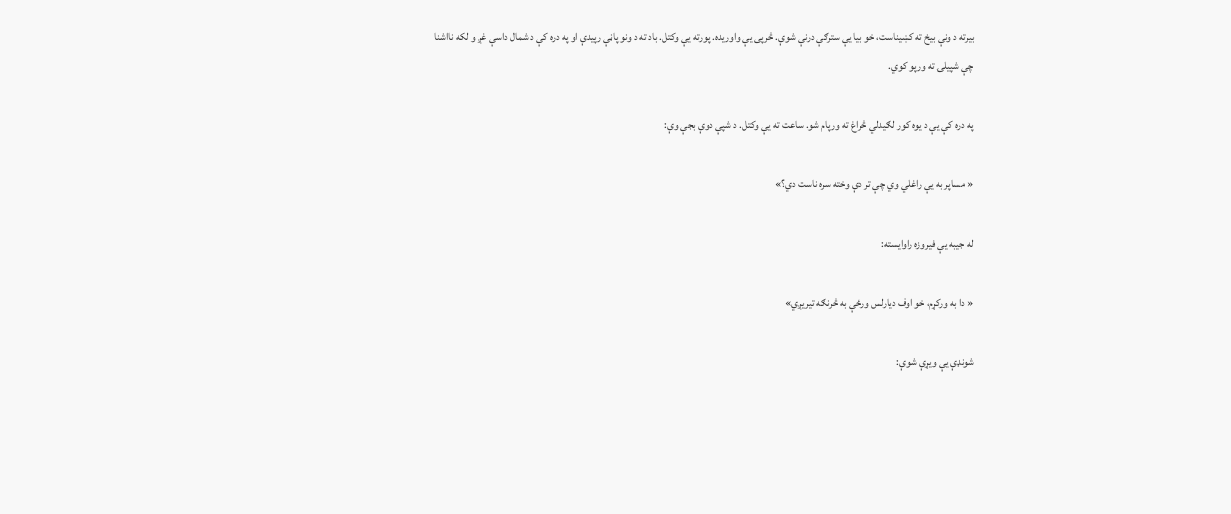بیرته د ونې بیخ ته کښیناست، خو بیا یې سترګې درنې شوې. څرپی یې واوریده. پورته یې وکتل. باد ته د ونو پاڼې رپیدې او په دره کې د شمال داسې غږ و لکه نااشنا چې شپیلۍ ته ورپو کوي.

په دره کې یې د یوه کور لګیدلي څراغ ته ورپام شو. ساعت ته یې وکتل. د شپې دوې بجې وې:

« مساپر به یې راغلي وي چې تر دې وخته سره ناست دي؟»

له جیبه یې فیروزه راوایسته:

« دا به ورکړم، خو اوف دیارلس ورځې به څرنګه تیریږي»

شونډې یې ویړې شوې: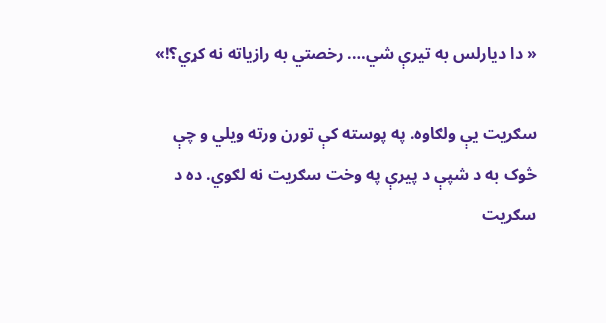« دا دیارلس به تیرې شي…. رخصتي به رازیاته نه کړي؟!»

سګریت یې ولګاوه. په پوسته کې تورن ورته ویلي و چې څوک به د شپې د پیرې په وخت سګریت نه لګوي. ده د سګریت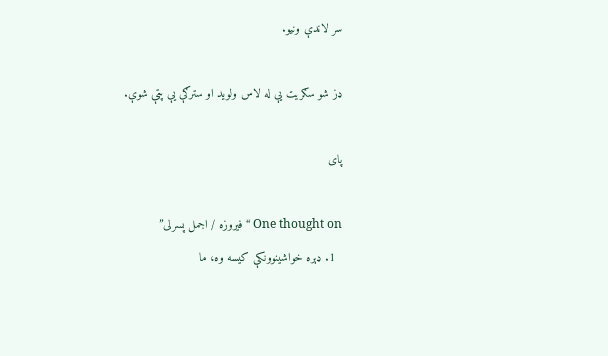سر لاندې ونیو.

ډز شو سګریت یې له لاس ولوید او سترګې یې پټې شوې.

پای

One thought on “فیروزه / اجمل پسرلی”
  1. ډېره خواشينوونکې کيسه وه، ما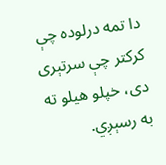دا تمه درلوده چې کرکتر چې سرتېری دی، خپلو هيلو ته به رسېږي.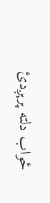ځواب دلته پرېږدئ